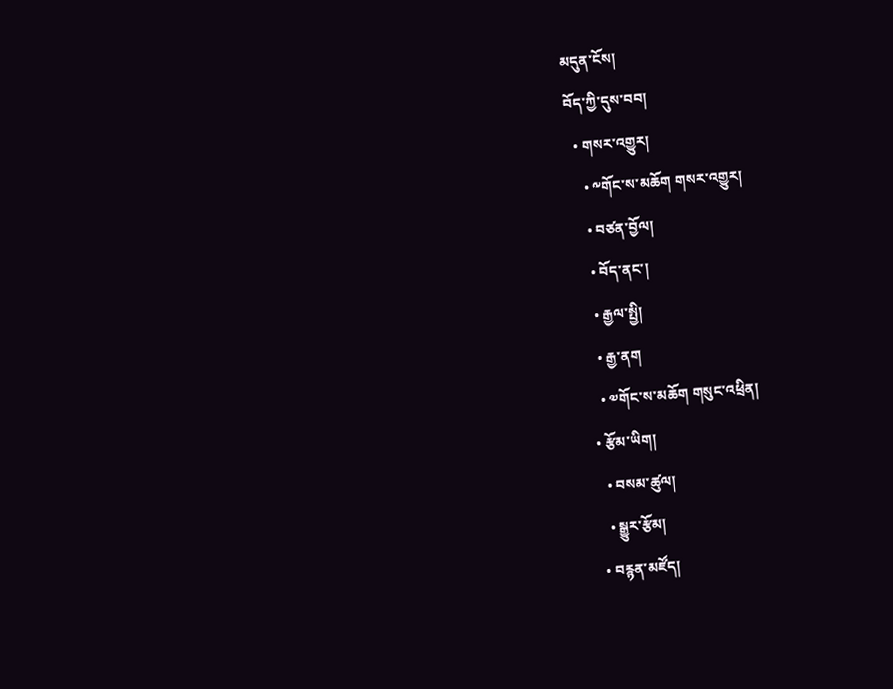མདུན་ངོས།
བོད་ཀྱི་དུས་བབ།
  • གསར་འགྱུར།
    • ༸གོང་ས་མཆོག གསར་འགྱུར།
    • བཙན་བྱོལ།
    • བོད་ནང་།
    • རྒྱལ་སྤྱི།
    • རྒྱ་ནག
    • ༧གོང་ས་མཆོག གསུང་འཕྲིན།
  • རྩོམ་ཡིག།
    • བསམ་ཚུལ།
    • སྒྱུར་རྩོམ།
  • བརྙན་མཛོད།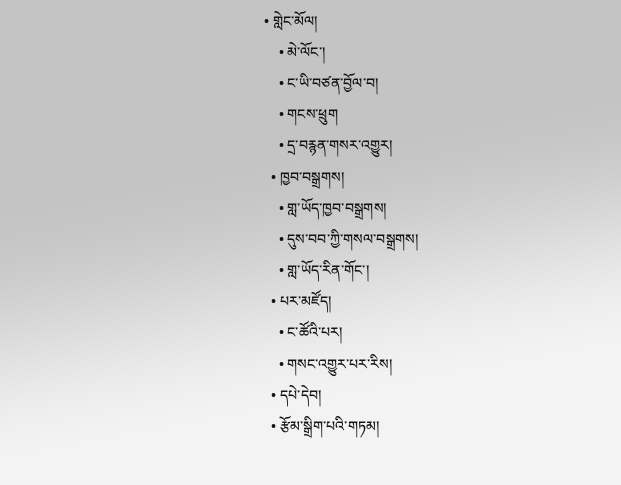• གླེང་མོལ།
    • མེ་ལོང་།
    • ང་ཡི་བཙན་བྱོལ་བ།
    • གངས་ཕྲུག
    • དྲ་བརྙན་གསར་འགྱུར།
  • ཁྱབ་བསྒྲགས།
    • གླ་ཡོད་ཁྱབ་བསྒྲགས།
    • དུས་བབ་ཀྱི་གསལ་བསྒྲགས།
    • གླ་ཡོད་རིན་གོང་།
  • པར་མཛོད།
    • ང་ཚོའི་པར།
    • གསང་འགྱུར་པར་རིས།
  • དཔེ་དེབ།
  • རྩོམ་སྒྲིག་པའི་གཏམ།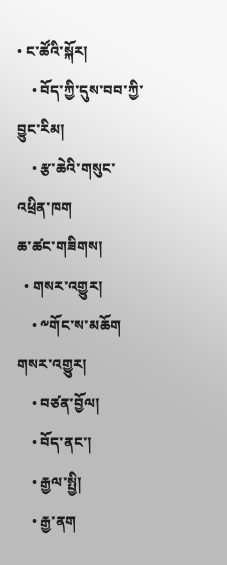• ང་ཚོའི་སྐོར།
    • བོད་ཀྱི་དུས་བབ་ཀྱི་བྱུང་རིམ།
    • རྩ་ཆེའི་གསུང་འཕྲིན་ཁག
ཆ་ཚང་གཟིགས།
  • གསར་འགྱུར།
    • ༸གོང་ས་མཆོག གསར་འགྱུར།
    • བཙན་བྱོལ།
    • བོད་ནང་།
    • རྒྱལ་སྤྱི།
    • རྒྱ་ནག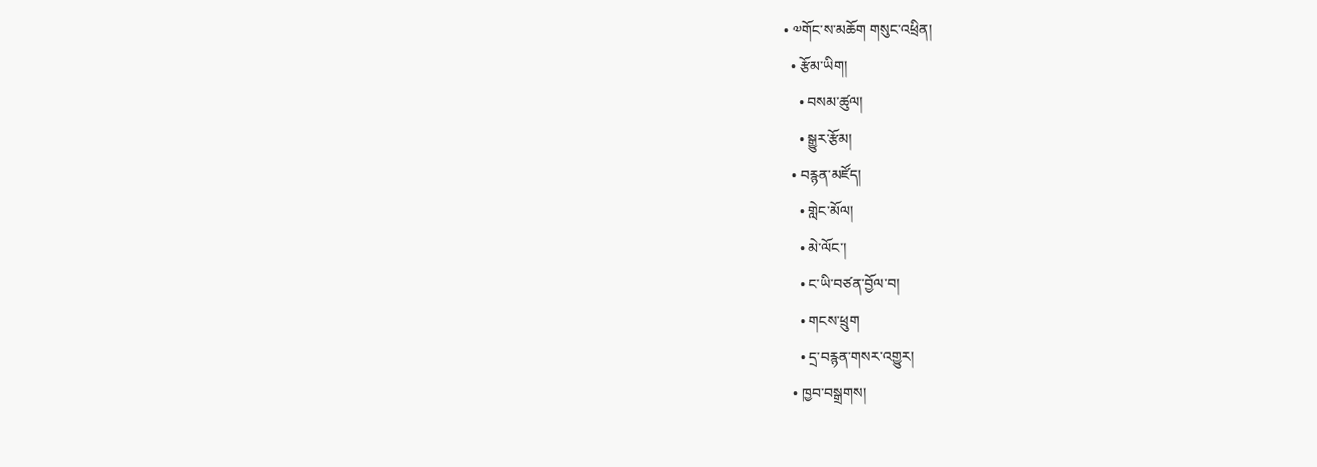• ༧གོང་ས་མཆོག གསུང་འཕྲིན།
  • རྩོམ་ཡིག།
    • བསམ་ཚུལ།
    • སྒྱུར་རྩོམ།
  • བརྙན་མཛོད།
    • གླེང་མོལ།
    • མེ་ལོང་།
    • ང་ཡི་བཙན་བྱོལ་བ།
    • གངས་ཕྲུག
    • དྲ་བརྙན་གསར་འགྱུར།
  • ཁྱབ་བསྒྲགས།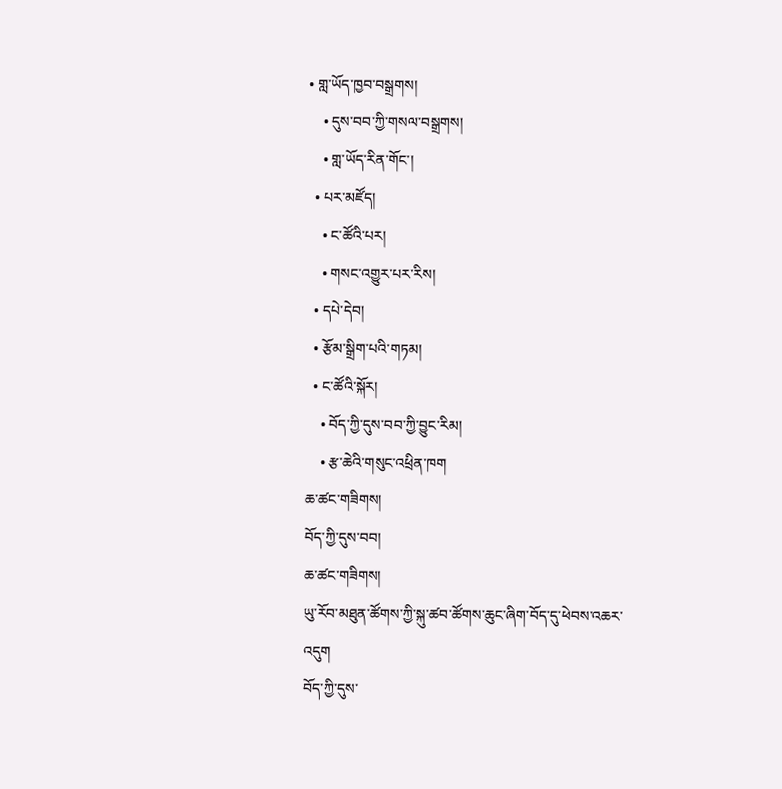• གླ་ཡོད་ཁྱབ་བསྒྲགས།
    • དུས་བབ་ཀྱི་གསལ་བསྒྲགས།
    • གླ་ཡོད་རིན་གོང་།
  • པར་མཛོད།
    • ང་ཚོའི་པར།
    • གསང་འགྱུར་པར་རིས།
  • དཔེ་དེབ།
  • རྩོམ་སྒྲིག་པའི་གཏམ།
  • ང་ཚོའི་སྐོར།
    • བོད་ཀྱི་དུས་བབ་ཀྱི་བྱུང་རིམ།
    • རྩ་ཆེའི་གསུང་འཕྲིན་ཁག
ཆ་ཚང་གཟིགས།
བོད་ཀྱི་དུས་བབ།
ཆ་ཚང་གཟིགས།
ཡུ་རོབ་མཐུན་ཚོགས་ཀྱི་སྐུ་ཚབ་ཚོགས་ཆུང་ཞིག་བོད་དུ་ཕེབས་འཆར་འདུག
བོད་ཀྱི་དུས་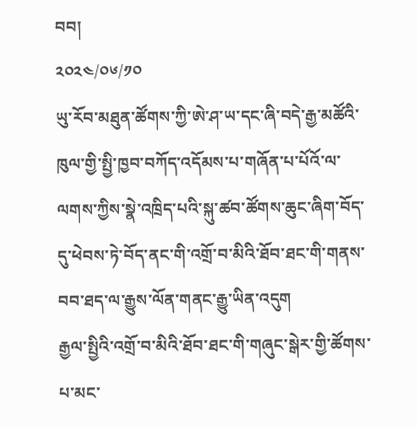བབ།
༢༠༢༤/༠༦/༡༠
ཡུ་རོབ་མཐུན་ཚོགས་ཀྱི་ཨེ་ཤ་ཡ་དང་ཞི་བདེ་རྒྱ་མཚོའི་ཁུལ་གྱི་སྤྱི་ཁྱབ་བཀོད་འདོམས་པ་གཞོན་པ་པོའོ་ལ་ལགས་ཀྱིས་སྣེ་འཁྲིད་པའི་སྐུ་ཚབ་ཚོགས་ཆུང་ཞིག་བོད་དུ་ཕེབས་ཏེ་བོད་ནང་གི་འགྲོ་བ་མིའི་ཐོབ་ཐང་གི་གནས་བབ་ཐད་ལ་རྒྱུས་ལོན་གནང་རྒྱུ་ཡིན་འདུག
རྒྱལ་སྤྱིའི་འགྲོ་བ་མིའི་ཐོབ་ཐང་གི་གཞུང་སྒེར་གྱི་ཚོགས་པ་མང་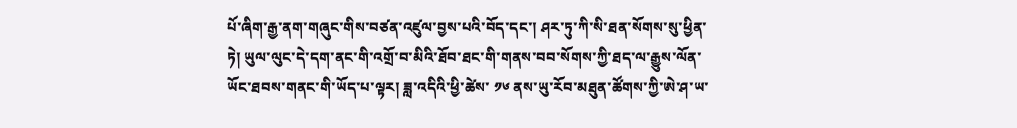པོ་ཞིག་རྒྱ་ནག་གཞུང་གིས་བཙན་འཛུལ་བྱས་པའི་བོད་དང་། ཤར་ཏུ་ཀི་སི་ཐན་སོགས་སུ་ཕྱིན་ཏེ། ཡུལ་ལུང་དེ་དག་ནང་གི་འགྲོ་བ་མིའི་ཐོབ་ཐང་གི་གནས་བབ་སོགས་ཀྱི་ཐད་ལ་རྒྱུས་ལོན་ཡོང་ཐབས་གནང་གི་ཡོད་པ་ལྟར། ཟླ་འདིའི་ཕྱི་ཚེས་ ༡༦ ནས་ཡུ་རོབ་མཐུན་ཚོགས་ཀྱི་ཨེ་ཤ་ཡ་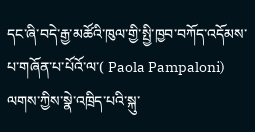དང་ཞི་བདེ་རྒྱ་མཚོའི་ཁུལ་གྱི་སྤྱི་ཁྱབ་བཀོད་འདོམས་པ་གཞོན་པ་པོའོ་ལ་( Paola Pampaloni) ལགས་ཀྱིས་སྣེ་འཁྲིད་པའི་སྐུ་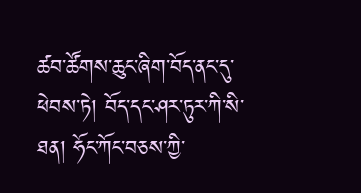ཚབ་ཚོགས་ཆུང་ཞིག་བོད་ནང་དུ་ཕེབས་ཏེ། བོད་དང་ཤར་ཏུར་ཀི་སི་ཐན། ཧོང་ཀོང་བཅས་ཀྱི་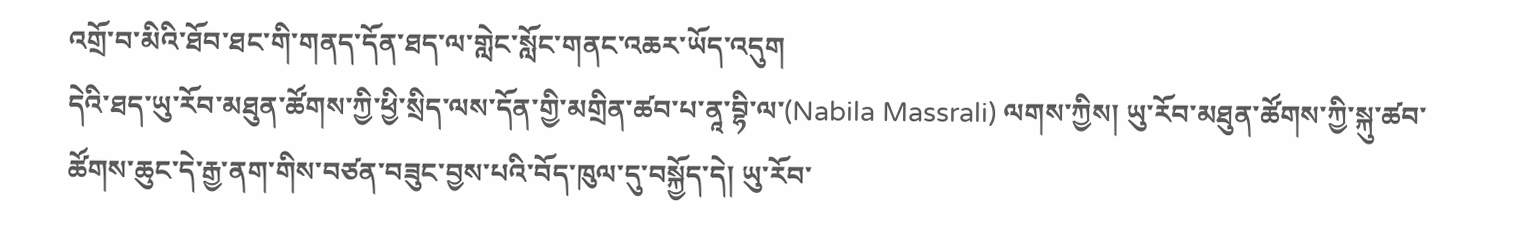འགྲོ་བ་མིའི་ཐོབ་ཐང་གི་གནད་དོན་ཐད་ལ་གླེང་སློང་གནང་འཆར་ཡོད་འདུག
དེའི་ཐད་ཡུ་རོབ་མཐུན་ཚོགས་ཀྱི་ཕྱི་སྲིད་ལས་དོན་གྱི་མགྲིན་ཚབ་པ་ནཱ་བྷི་ལ་(Nabila Massrali) ལགས་ཀྱིས། ཡུ་རོབ་མཐུན་ཚོགས་ཀྱི་སྐུ་ཚབ་ཚོགས་ཆུང་དེ་རྒྱ་ནག་གིས་བཙན་བཟུང་བྱས་པའི་བོད་ཁུལ་དུ་བསྐྱོད་དེ། ཡུ་རོབ་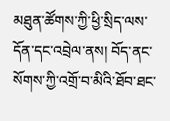མཐུན་ཚོགས་ཀྱི་ཕྱི་སྲིད་ལས་དོན་དང་འབྲེལ་ནས། བོད་ནང་སོགས་ཀྱི་འགྲོ་བ་མིའི་ཐོབ་ཐང་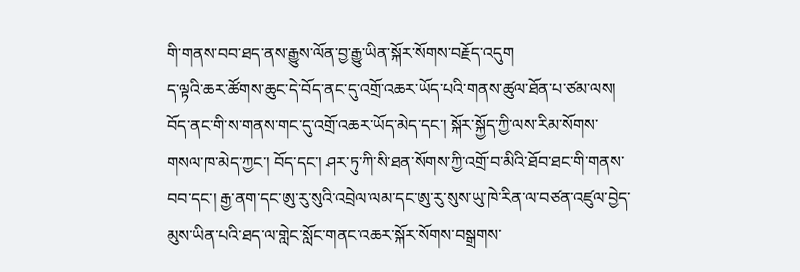གི་གནས་བབ་ཐད་ནས་རྒྱུས་ལོན་བྱ་རྒྱུ་ཡིན་སྐོར་སོགས་བརྗོད་འདུག
ད་ལྟའི་ཆར་ཚོགས་ཆུང་དེ་བོད་ནང་དུ་འགྲོ་འཆར་ཡོད་པའི་གནས་ཚུལ་ཐོན་པ་ཙམ་ལས། བོད་ནང་གི་ས་གནས་གང་དུ་འགྲོ་འཆར་ཡོད་མེད་དང་། སྐོར་སྐྱོད་ཀྱི་ལས་རིམ་སོགས་གསལ་ཁ་མེད་ཀྱང་། བོད་དང་། ཤར་ཏུ་ཀི་སི་ཐན་སོགས་ཀྱི་འགྲོ་བ་མིའི་ཐོབ་ཐང་གི་གནས་བབ་དང་། རྒྱ་ནག་དང་ཨུ་རུ་སུའི་འབྲེལ་ལམ་དང་ཨུ་རུ་སུས་ཡུ་ཁེ་རིན་ལ་བཙན་འཛུལ་བྱེད་མུས་ཡིན་པའི་ཐད་ལ་གླེང་སློང་གནང་འཆར་སྐོར་སོགས་བསྒྲགས་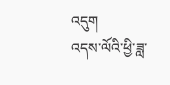འདུག
འདས་ལོའི་ཕྱི་ཟླ་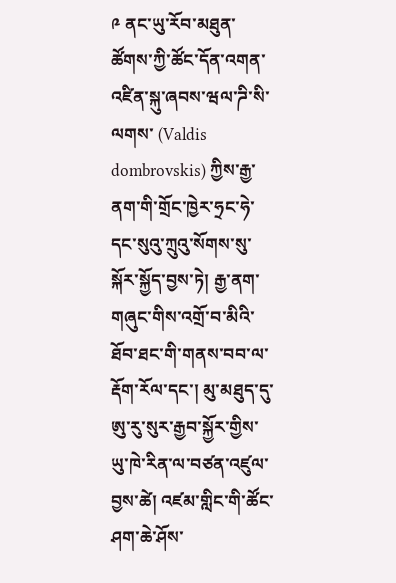༩ ནང་ཡུ་རོབ་མཐུན་ཚོགས་ཀྱི་ཚོང་དོན་འགན་འཛིན་སྐུ་ཞབས་ཝལ་ཌི་སི་ལགས་ (Valdis dombrovskis) ཀྱིས་རྒྱ་ནག་གི་གྲོང་ཁྱེར་ཧྲང་ཧེ་དང་སུའུ་ཀྲུའུ་སོགས་སུ་སྐོར་སྐྱོད་བྱས་ཏེ། རྒྱ་ནག་གཞུང་གིས་འགྲོ་བ་མིའི་ཐོབ་ཐང་གི་གནས་བབ་ལ་རྡོག་རོལ་དང་། མུ་མཐུད་དུ་ཨུ་རུ་སུར་རྒྱབ་སྐྱོར་གྱིས་ཡུ་ཁེ་རིན་ལ་བཙན་འཛུལ་བྱས་ཚེ། འཛམ་གླིང་གི་ཚོང་ཤག་ཆེ་ཤོས་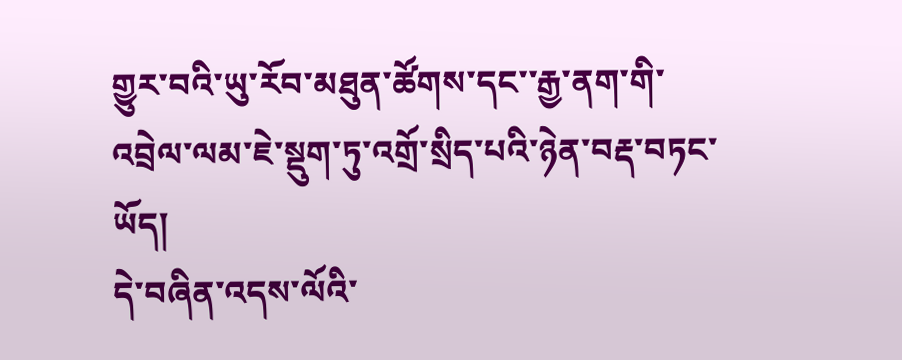གྱུར་བའི་ཡུ་རོབ་མཐུན་ཚོགས་དང་་རྒྱ་ནག་གི་འབྲེལ་ལམ་ཇེ་སྡུག་ཏུ་འགྲོ་སྲིད་པའི་ཉེན་བརྡ་བཏང་ཡོད།
དེ་བཞིན་འདས་ལོའི་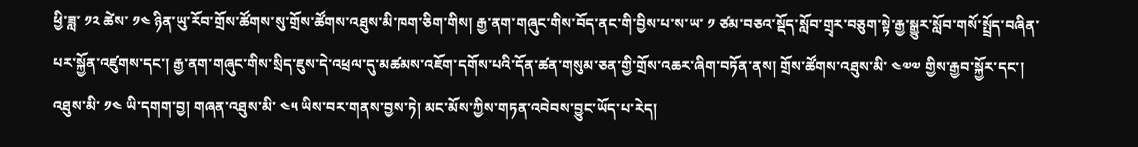ཕྱི་ཟླ་ ༡༢ ཚེས་ ༡༤ ཉིན་ཡུ་རོབ་གྲོས་ཚོགས་སུ་གྲོས་ཚོགས་འཐུས་མི་ཁག་ཅིག་གིས། རྒྱ་ནག་གཞུང་གིས་བོད་ནང་གི་བྱིས་པ་ས་ཡ་ ༡ ཙམ་བཅའ་སྡོད་སློབ་གྲྭར་བཅུག་སྟེ་རྒྱ་སྒྱུར་སློབ་གསོ་སྤྲོད་བཞིན་པར་སྐྱོན་འཛུགས་དང་། རྒྱ་ནག་གཞུང་གིས་སྲིད་ཇུས་དེ་འཕྲལ་དུ་མཚམས་འཇོག་དགོས་པའི་དོན་ཚན་གསུམ་ཅན་གྱི་གྲོས་འཆར་ཞིག་བཏོན་ནས། གྲོས་ཚོགས་འཐུས་མི་ ༤༧༧ གྱིས་རྒྱབ་སྐྱོར་དང་། འཐུས་མི་ ༡༤ ཡི་དགག་བྱ། གཞན་འཐུས་མི་ ༤༥ ཡིས་བར་གནས་བྱས་ཏེ། མང་མོས་ཀྱིས་གཏན་འབེབས་བྱུང་ཡོད་པ་རེད།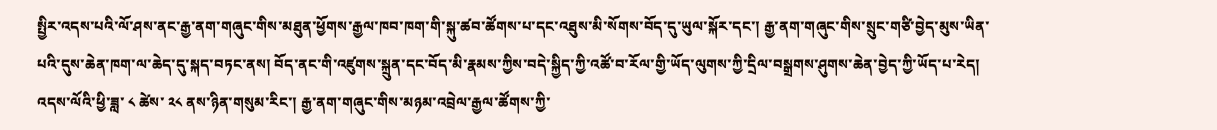སྤྱིར་འདས་པའི་ལོ་ཤས་ནང་རྒྱ་ནག་གཞུང་གིས་མཐུན་ཕྱོགས་རྒྱལ་ཁབ་ཁག་གི་སྐུ་ཚབ་ཚོགས་པ་དང་འཐུས་མི་སོགས་བོད་དུ་ཡུལ་སྐོར་དང་། རྒྱ་ནག་གཞུང་གིས་སྲུང་གཙི་བྱེད་མུས་ཡིན་པའི་དུས་ཆེན་ཁག་ལ་ཆེད་དུ་སྐད་བཏང་ནས། བོད་ནང་གི་འཛུགས་སྐྲུན་དང་བོད་མི་རྣམས་ཀྱིས་བདེ་སྐྱིད་ཀྱི་འཚོ་བ་རོལ་གྱི་ཡོད་ལུགས་ཀྱི་དྲིལ་བསྒྲགས་ཤུགས་ཆེན་བྱེད་ཀྱི་ཡོད་པ་རེད། འདས་ལོའི་ཕྱི་ཟླ་ ༨ ཚེས་ ༢༨ ནས་ཉིན་གསུམ་རིང་། རྒྱ་ནག་གཞུང་གིས་མཉམ་འབྲེལ་རྒྱལ་ཚོགས་ཀྱི་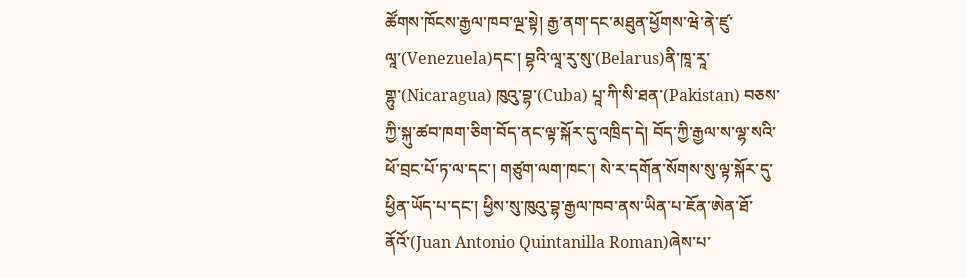ཚོགས་ཁོངས་རྒྱལ་ཁབ་ལྔ་སྟེ། རྒྱ་ནག་དང་མཐུན་ཕྱོགས་ཝེ་ནེ་ཛུ་ལཱ་(Venezuela)དང་། བྷའི་ལཱ་རུ་སུ་(Belarus)ནི་ཁཱ་རཱ་གྷུ་(Nicaragua) ཁུའུ་བྷ་(Cuba) པཱ་ཀི་སི་ཐན་(Pakistan) བཅས་ཀྱི་སྐུ་ཚབ་ཁག་ཅིག་བོད་ནང་ལྟ་སྐོར་དུ་འཁྲིད་དེ། བོད་ཀྱི་རྒྱལ་ས་ལྷ་སའི་ཕོ་བྲང་པོ་ཏ་ལ་དང་། གཙུག་ལག་ཁང་། སེ་ར་དགོན་སོགས་སུ་ལྟ་སྐོར་དུ་ཕྱིན་ཡོད་པ་དང་། ཕྱིས་སུ་ཁུའུ་བྷ་རྒྱལ་ཁབ་ནས་ཡིན་པ་ཇོན་ཨེན་ཐོ་ནོའོ་(Juan Antonio Quintanilla Roman)ཞེས་པ་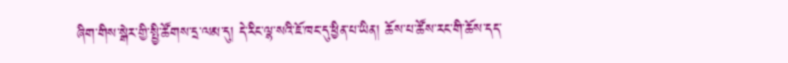ཞིག་གིས་སྒེར་གྱི་སྤྱི་ཚོགས་དྲ་ལམ་དུ། དེ་རིང་ལྷ་སའི་ཇོ་ཁང་དུ་ཕྱིན་པ་ཡིན། ཆོས་པ་ཚོས་རང་གི་ཆོས་དད་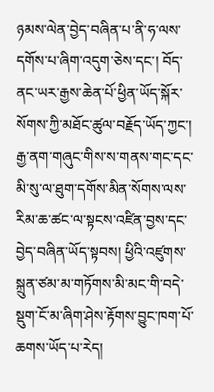ཉམས་ལེན་བྱེད་བཞིན་པ་ནི་ཧ་ལས་དགོས་པ་ཞིག་འདུག་ཅེས་དང་། བོད་ནང་ཡར་རྒྱས་ཆེན་པོ་ཕྱིན་ཡོད་སྐོར་སོགས་ཀྱི་མཐོང་ཚུལ་བརྗོད་ཡོད་ཀྱང་། རྒྱ་ནག་གཞུང་གིས་ས་གནས་གང་དང་མི་སུ་ལ་ཐུག་དགོས་མིན་སོགས་ལས་རིམ་ཆ་ཚང་ལ་སྟངས་འཛིན་བྱས་དང་བྱེད་བཞིན་ཡོད་སྟབས། ཕྱིའི་འཛུགས་སྐྲུན་ཙམ་མ་གཏོགས་མི་མང་གི་བདེ་སྡུག་ངོ་མ་ཞིག་ཤེས་རྟོགས་བྱུང་ཁག་པོ་ཆགས་ཡོད་པ་རེད།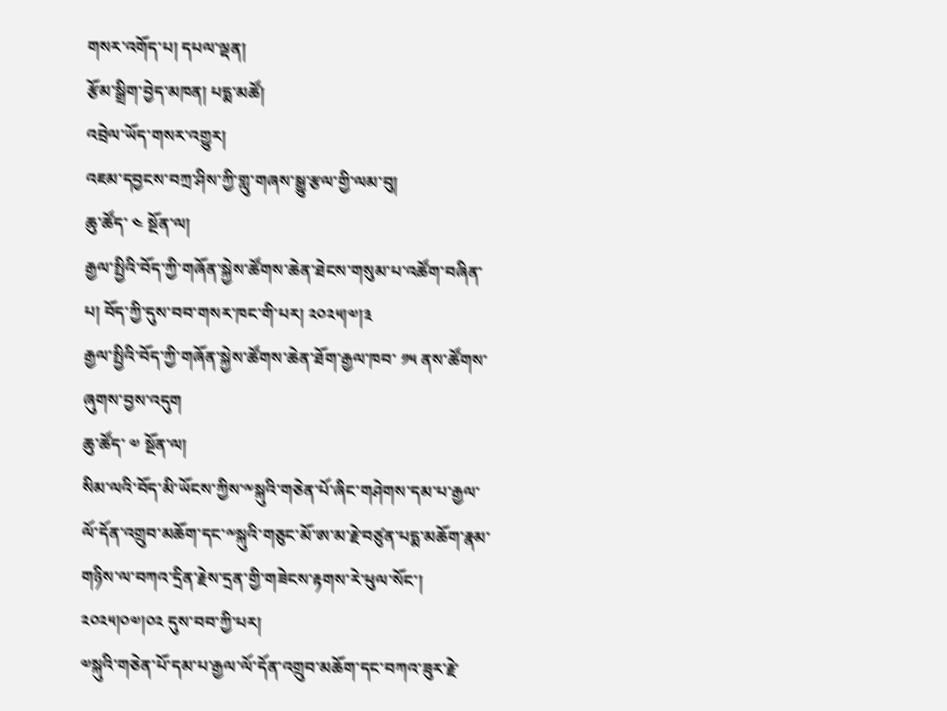གསར་འགོད་པ། དཔལ་ལྡན།
རྩོམ་སྒྲིག་བྱེད་མཁན། པདྨ་མཚོ།
འབྲེལ་ཡོད་གསར་འགྱུར།
འཇམ་དབྱངས་བཀྲ་ཤིས་ཀྱི་གླུ་གཞས་སྒྱུ་རྩལ་གྱི་ལམ་བུ།
ཆུ་ཚོད་ ༤ སྔོན་ལ།
རྒྱལ་སྤྱིའི་བོད་ཀྱི་གཞོན་སྐྱེས་ཚོགས་ཆེན་ཐེངས་གསུམ་པ་འཚོག་བཞིན་པ། བོད་ཀྱི་དུས་བབ་གསར་ཁང་གི་པར། ༢༠༢༥།༧།༣
རྒྱལ་སྤྱིའི་བོད་ཀྱི་གཞོན་སྐྱེས་ཚོགས་ཆེན་ཐོག་རྒྱལ་ཁབ་ ༡༥ ནས་ཚོགས་ཞུགས་བྱས་འདུག
ཆུ་ཚོད་ ༧ སྔོན་ལ།
སིམ་ལའི་བོད་མི་ཡོངས་ཀྱིས་༸སྐུའི་གཅེན་པོ་ཞིང་གཤེགས་དམ་པ་རྒྱལ་ལོ་དོན་འགྲུབ་མཆོག་དང་༸སྐུའི་གཅུང་མོ་ཨ་མ་རྗེ་བཙུན་པདྨ་མཆོག་རྣམ་གཉིས་ལ་བཀའ་དྲིན་རྗེས་དྲན་གྱི་གཟེངས་རྟགས་རེ་ཕུལ་སོང་།  ༢༠༢༥།༠༧།༠༢ དུས་བབ་ཀྱི་པར།
༧སྐུའི་གཅེན་པོ་དམ་པ་རྒྱལ་ལོ་དོན་འགྲུབ་མཆོག་དང་བཀའ་ཟུར་རྗེ་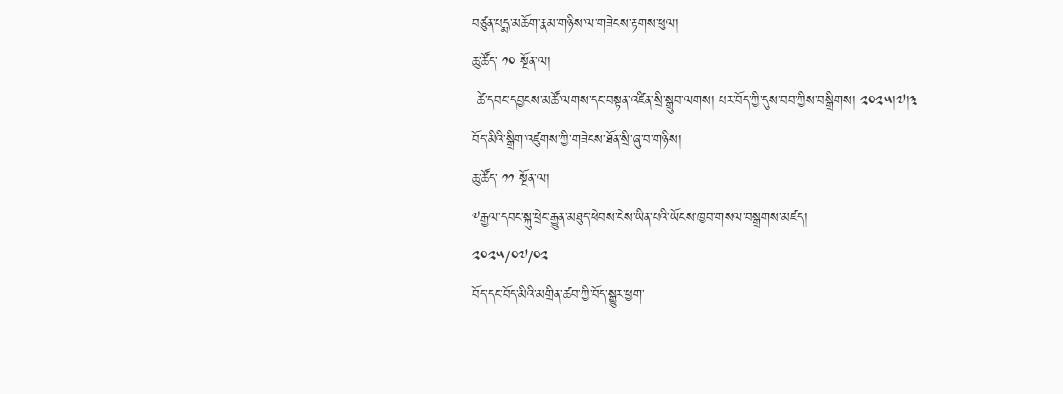བཙུན་པདྨ་མཆོག་རྣམ་གཉིས་ལ་གཟེངས་རྟགས་ཕུལ།
ཆུ་ཚོད་ ༡༠ སྔོན་ལ།
 ཚེ་དབང་དབྱངས་མཚོ་ལགས་དང་བསྟན་འཛིན་སྲི་སྒྲུབ་ལགས། པར་བོད་ཀྱི་དུས་བབ་ཀྱིས་བསྒྲིགས། ༢༠༢༥།༧།༣
བོད་མིའི་སྒྲིག་འཛུགས་ཀྱི་གཟེངས་ཐོན་སྲི་ཞུ་བ་གཉིས།
ཆུ་ཚོད་ ༡༡ སྔོན་ལ།
༸རྒྱལ་དབང་སྐུ་ཕྲེང་རྒྱུན་མཐུད་ཕེབས་ངེས་ཡིན་པའི་ཡོངས་ཁྱབ་གསལ་བསྒྲགས་མཛད།
༢༠༢༥/༠༧/༠༢
བོད་དང་བོད་མིའི་མགྲིན་ཚབ་ཀྱི་བོད་སྒྱུར་ཕྱག་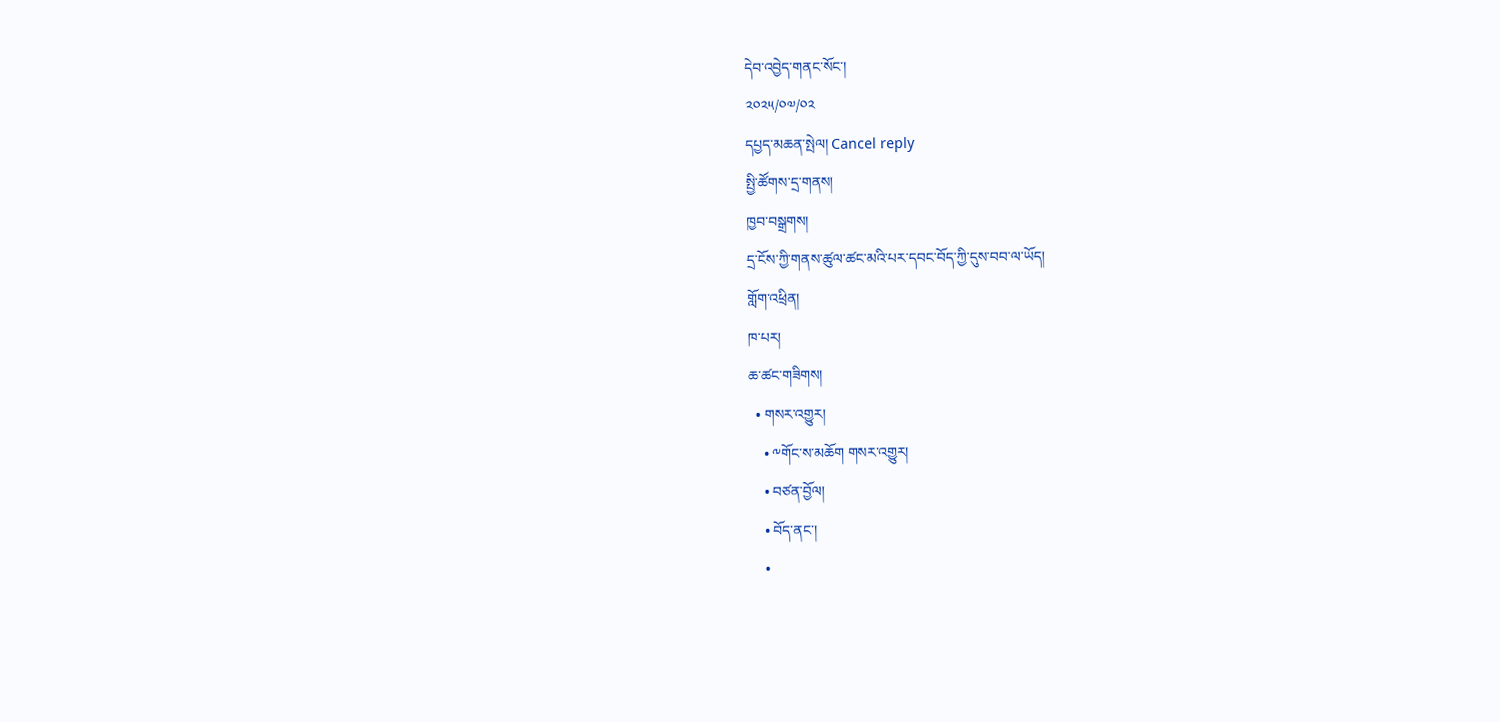དེབ་འབྱེད་གནང་སོང་།
༢༠༢༥/༠༧/༠༢
དཔྱད་མཆན་སྤེལ། Cancel reply
སྤྱི་ཚོགས་དྲ་གནས།
ཁྱབ་བསྒྲགས།
དྲ་ངོས་ཀྱི་གནས་ཚུལ་ཚང་མའི་པར་དབང་བོད་ཀྱི་དུས་བབ་ལ་ཡོད།
གློག་འཕྲིན།
ཁ་པར།
ཆ་ཚང་གཟིགས།
  • གསར་འགྱུར།
    • ༸གོང་ས་མཆོག གསར་འགྱུར།
    • བཙན་བྱོལ།
    • བོད་ནང་།
    •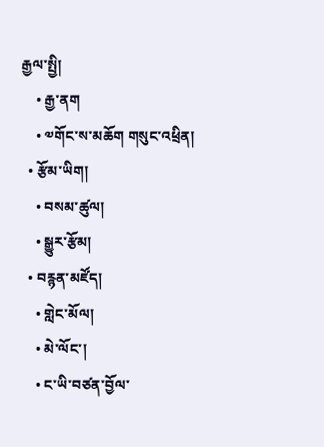རྒྱལ་སྤྱི།
    • རྒྱ་ནག
    • ༧གོང་ས་མཆོག གསུང་འཕྲིན།
  • རྩོམ་ཡིག།
    • བསམ་ཚུལ།
    • སྒྱུར་རྩོམ།
  • བརྙན་མཛོད།
    • གླེང་མོལ།
    • མེ་ལོང་།
    • ང་ཡི་བཙན་བྱོལ་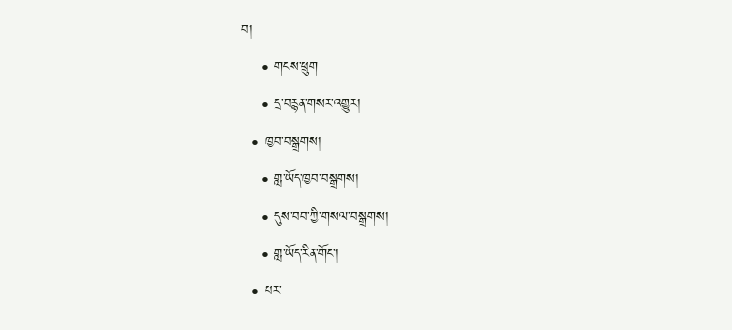བ།
    • གངས་ཕྲུག
    • དྲ་བརྙན་གསར་འགྱུར།
  • ཁྱབ་བསྒྲགས།
    • གླ་ཡོད་ཁྱབ་བསྒྲགས།
    • དུས་བབ་ཀྱི་གསལ་བསྒྲགས།
    • གླ་ཡོད་རིན་གོང་།
  • པར་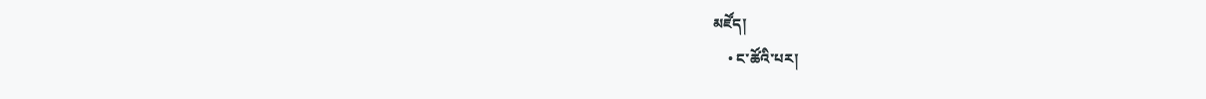མཛོད།
    • ང་ཚོའི་པར།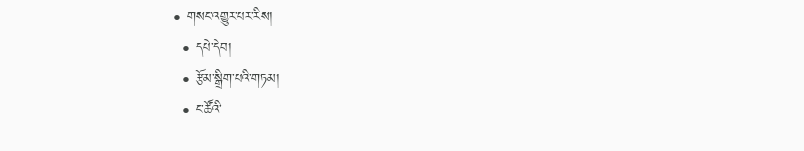• གསང་འགྱུར་པར་རིས།
  • དཔེ་དེབ།
  • རྩོམ་སྒྲིག་པའི་གཏམ།
  • ང་ཚོའི་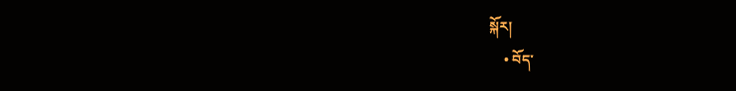སྐོར།
    • བོད་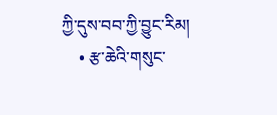ཀྱི་དུས་བབ་ཀྱི་བྱུང་རིམ།
    • རྩ་ཆེའི་གསུང་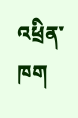འཕྲིན་ཁག